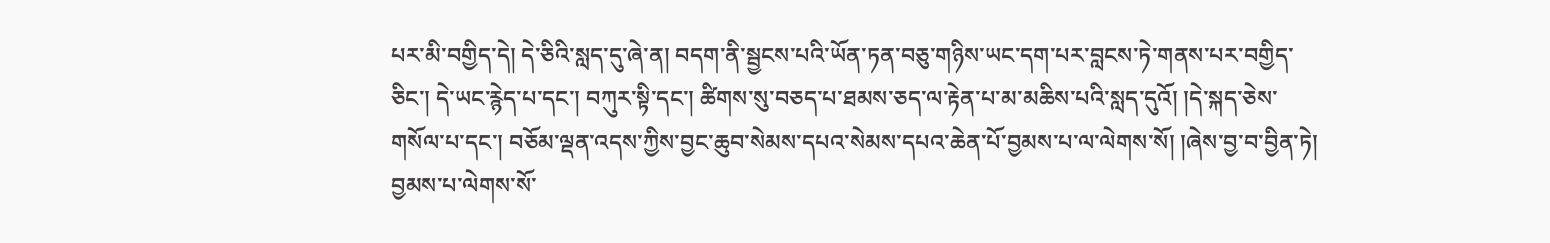པར་མི་བགྱིད་དེ། དེ་ཅིའི་སླད་དུ་ཞེ་ན། བདག་ནི་སྦྱངས་པའི་ཡོན་ཏན་བཅུ་གཉིས་ཡང་དག་པར་བླངས་ཏེ་གནས་པར་བགྱིད་ཅིང་། དེ་ཡང་རྙེད་པ་དང་། བཀུར་སྟི་དང་། ཚིགས་སུ་བཅད་པ་ཐམས་ཅད་ལ་རྟེན་པ་མ་མཆིས་པའི་སླད་དུའོ། །དེ་སྐད་ཅེས་གསོལ་པ་དང་། བཅོམ་ལྡན་འདས་ཀྱིས་བྱང་ཆུབ་སེམས་དཔའ་སེམས་དཔའ་ཆེན་པོ་བྱམས་པ་ལ་ལེགས་སོ། །ཞེས་བྱ་བ་བྱིན་ཏེ། བྱམས་པ་ལེགས་སོ་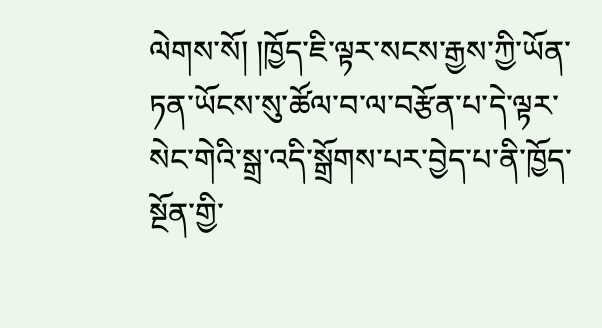ལེགས་སོ། །ཁྱོད་ཇི་ལྟར་སངས་རྒྱས་ཀྱི་ཡོན་ཏན་ཡོངས་སུ་ཚོལ་བ་ལ་བརྩོན་པ་དེ་ལྟར་སེང་གེའི་སྒྲ་འདི་སྒྲོགས་པར་བྱེད་པ་ནི་ཁྱོད་སྔོན་གྱི་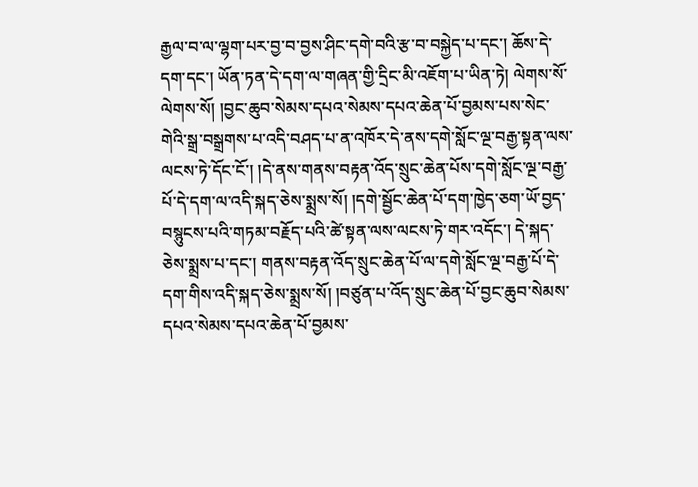རྒྱལ་བ་ལ་ལྷག་པར་བྱ་བ་བྱས་ཤིང་དགེ་བའི་རྩ་བ་བསྐྱེད་པ་དང་། ཆོས་དེ་དག་དང་། ཡོན་ཏན་དེ་དག་ལ་གཞན་གྱི་དྲིང་མི་འཇོག་པ་ཡིན་ཏེ། ལེགས་སོ་ལེགས་སོ། །བྱང་ཆུབ་སེམས་དཔའ་སེམས་དཔའ་ཆེན་པོ་བྱམས་པས་སེང་གེའི་སྒྲ་བསྒྲགས་པ་འདི་བཤད་པ་ན་འཁོར་དེ་ནས་དགེ་སློང་ལྔ་བརྒྱ་སྟན་ལས་ལངས་ཏེ་དོང་ངོ་། །དེ་ནས་གནས་བརྟན་འོད་སྲུང་ཆེན་པོས་དགེ་སློང་ལྔ་བརྒྱ་པོ་དེ་དག་ལ་འདི་སྐད་ཅེས་སྨྲས་སོ། །དགེ་སྦྱོང་ཆེན་པོ་དག་ཁྱེད་ཅག་ཡོ་བྱད་བསྙུངས་པའི་གཏམ་བརྗོད་པའི་ཚེ་སྟན་ལས་ལངས་ཏེ་གར་འདོང་། དེ་སྐད་ཅེས་སྨྲས་པ་དང་། གནས་བརྟན་འོད་སྲུང་ཆེན་པོ་ལ་དགེ་སློང་ལྔ་བརྒྱ་པོ་དེ་དག་གིས་འདི་སྐད་ཅེས་སྨྲས་སོ། །བཙུན་པ་འོད་སྲུང་ཆེན་པོ་བྱང་ཆུབ་སེམས་དཔའ་སེམས་དཔའ་ཆེན་པོ་བྱམས་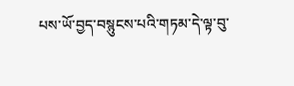པས་ཡོ་བྱད་བསྙུངས་པའི་གཏམ་དེ་ལྟ་བུ་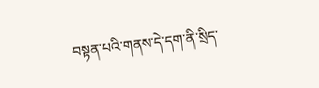བསྟན་པའི་གནས་དེ་དག་ནི་སྲིད་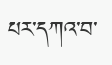པར་དཀའ་བ་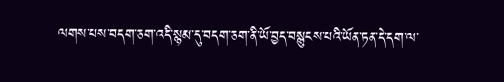ལགས་པས་བདག་ཅག་འདི་སྙམ་དུ་བདག་ཅག་ནི་ཡོ་བྱད་བསྙུངས་པའི་ཡོན་ཏན་དེ་དག་ལ་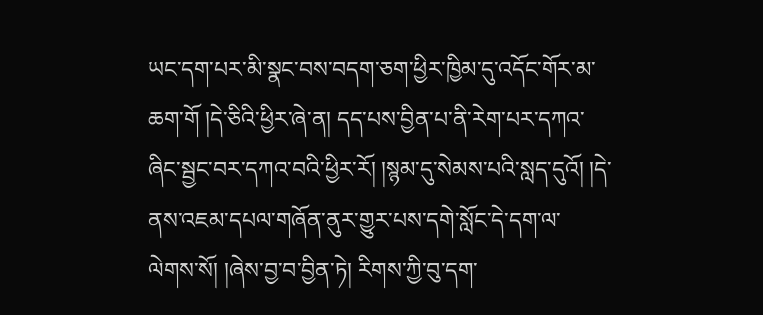ཡང་དག་པར་མི་སྣང་བས་བདག་ཅག་ཕྱིར་ཁྱིམ་དུ་འདོང་གོར་མ་ཆག་གོ །དེ་ཅིའི་ཕྱིར་ཞེ་ན། དད་པས་བྱིན་པ་ནི་རེག་པར་དཀའ་ཞིང་སྦྱང་བར་དཀའ་བའི་ཕྱིར་རོ། །སྙམ་དུ་སེམས་པའི་སླད་དུའོ། །དེ་ནས་འཇམ་དཔལ་གཞོན་ནུར་གྱུར་པས་དགེ་སློང་དེ་དག་ལ་ལེགས་སོ། །ཞེས་བྱ་བ་བྱིན་ཏེ། རིགས་ཀྱི་བུ་དག་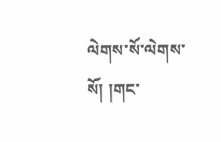ལེགས་སོ་ལེགས་སོ། །གང་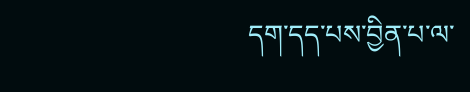དག་དད་པས་བྱིན་པ་ལ་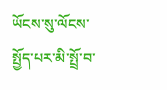ཡོངས་སུ་ལོངས་སྤྱོད་པར་མི་སྤྲོ་བ་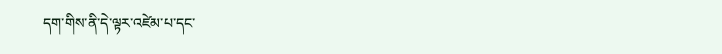དག་གིས་ནི་དེ་ལྟར་འཛེམ་པ་དང་